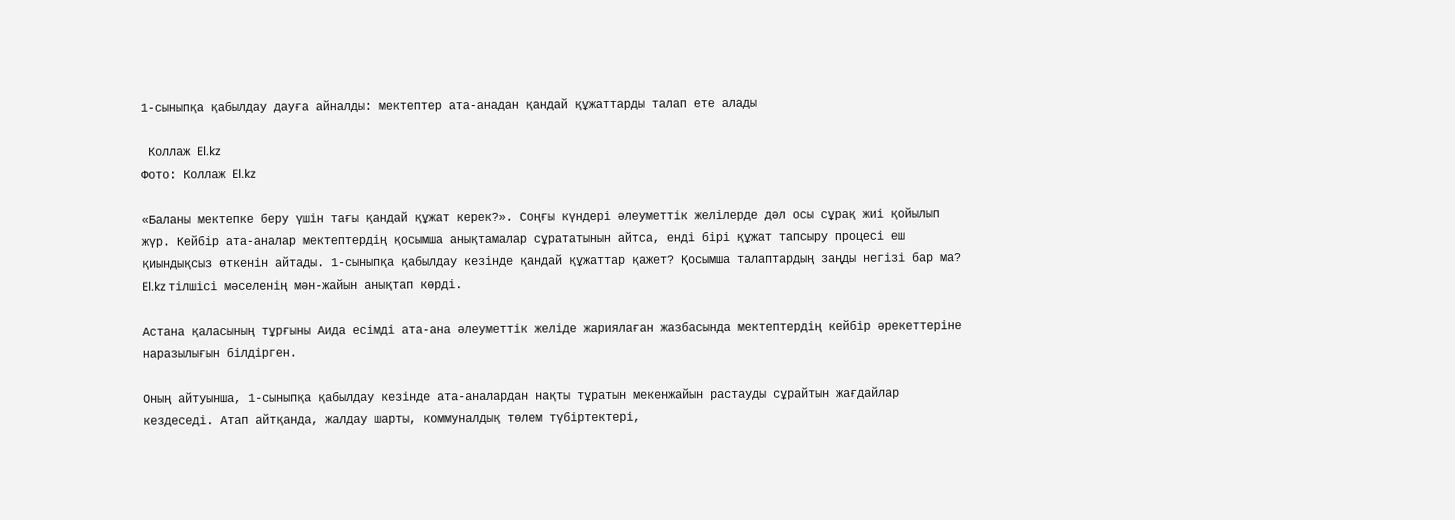1-сыныпқа қабылдау дауға айналды: мектептер ата-анадан қандай құжаттарды талап ете алады

 Коллаж El.kz
Фото: Коллаж El.kz

«Баланы мектепке беру үшін тағы қандай құжат керек?». Соңғы күндері әлеуметтік желілерде дәл осы сұрақ жиі қойылып жүр. Кейбір ата-аналар мектептердің қосымша анықтамалар сұрататынын айтса, енді бірі құжат тапсыру процесі еш қиындықсыз өткенін айтады. 1-сыныпқа қабылдау кезінде қандай құжаттар қажет? Қосымша талаптардың заңды негізі бар ма? El.kz тілшісі мәселенің мән-жайын анықтап көрді.

Астана қаласының тұрғыны Аида есімді ата-ана әлеуметтік желіде жариялаған жазбасында мектептердің кейбір әрекеттеріне наразылығын білдірген.

Оның айтуынша, 1-сыныпқа қабылдау кезінде ата-аналардан нақты тұратын мекенжайын растауды сұрайтын жағдайлар кездеседі. Атап айтқанда, жалдау шарты, коммуналдық төлем түбіртектері,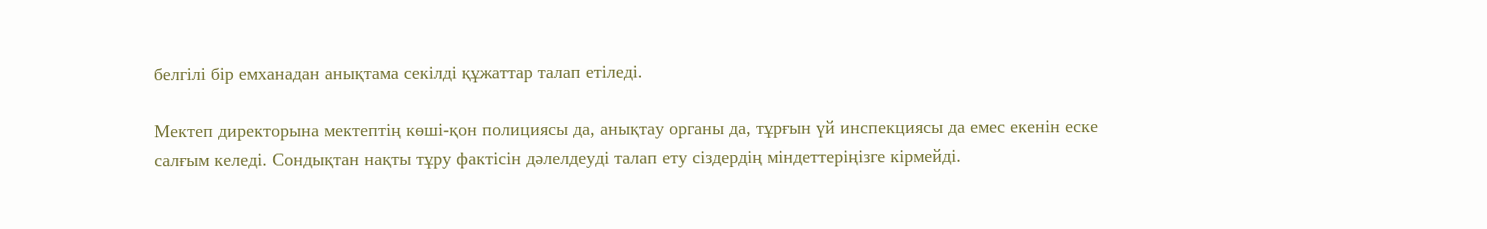белгілі бір емханадан анықтама секілді құжаттар талап етіледі.

Мектеп директорына мектептің көші-қон полициясы да, анықтау органы да, тұрғын үй инспекциясы да емес екенін еске салғым келеді. Сондықтан нақты тұру фактісін дәлелдеуді талап ету сіздердің міндеттеріңізге кірмейді.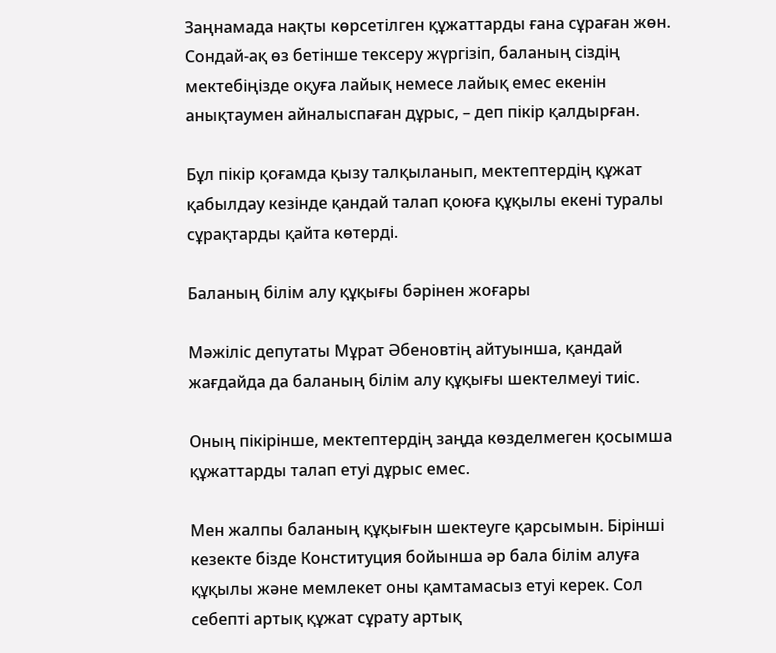Заңнамада нақты көрсетілген құжаттарды ғана сұраған жөн. Сондай-ақ өз бетінше тексеру жүргізіп, баланың сіздің мектебіңізде оқуға лайық немесе лайық емес екенін анықтаумен айналыспаған дұрыс, – деп пікір қалдырған.

Бұл пікір қоғамда қызу талқыланып, мектептердің құжат қабылдау кезінде қандай талап қоюға құқылы екені туралы сұрақтарды қайта көтерді.

Баланың білім алу құқығы бәрінен жоғары

Мәжіліс депутаты Мұрат Әбеновтің айтуынша, қандай жағдайда да баланың білім алу құқығы шектелмеуі тиіс.

Оның пікірінше, мектептердің заңда көзделмеген қосымша құжаттарды талап етуі дұрыс емес.

Мен жалпы баланың құқығын шектеуге қарсымын. Бірінші кезекте бізде Конституция бойынша әр бала білім алуға құқылы және мемлекет оны қамтамасыз етуі керек. Сол себепті артық құжат сұрату артық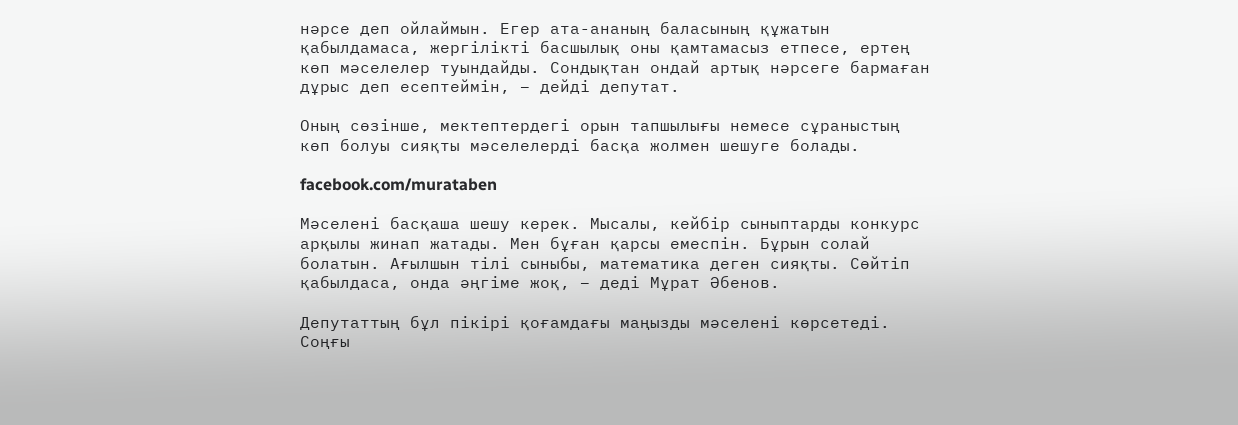нәрсе деп ойлаймын. Егер ата-ананың баласының құжатын қабылдамаса, жергілікті басшылық оны қамтамасыз етпесе, ертең көп мәселелер туындайды. Сондықтан ондай артық нәрсеге бармаған дұрыс деп есептеймін, – дейді депутат.

Оның сөзінше, мектептердегі орын тапшылығы немесе сұраныстың көп болуы сияқты мәселелерді басқа жолмен шешуге болады.

facebook.com/murataben

Мәселені басқаша шешу керек. Мысалы, кейбір сыныптарды конкурс арқылы жинап жатады. Мен бұған қарсы емеспін. Бұрын солай болатын. Ағылшын тілі сыныбы, математика деген сияқты. Сөйтіп қабылдаса, онда әңгіме жоқ, – деді Мұрат Әбенов.

Депутаттың бұл пікірі қоғамдағы маңызды мәселені көрсетеді. Соңғы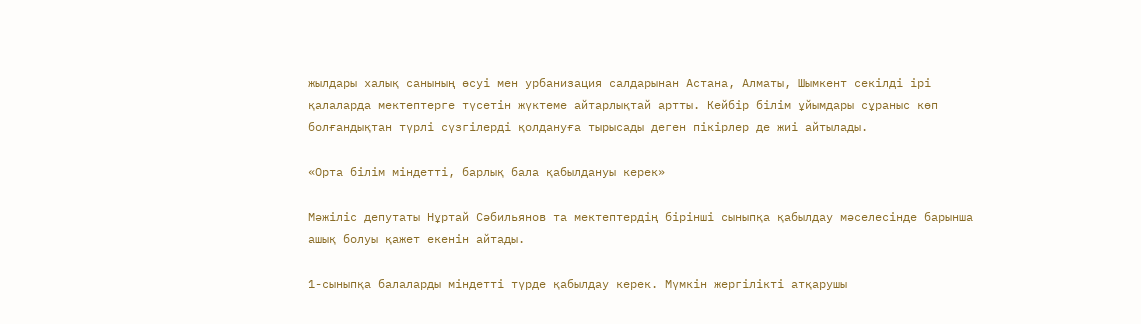жылдары халық санының өсуі мен урбанизация салдарынан Астана, Алматы, Шымкент секілді ірі қалаларда мектептерге түсетін жүктеме айтарлықтай артты. Кейбір білім ұйымдары сұраныс көп болғандықтан түрлі сүзгілерді қолдануға тырысады деген пікірлер де жиі айтылады.

«Орта білім міндетті, барлық бала қабылдануы керек»

Мәжіліс депутаты Нұртай Сәбильянов та мектептердің бірінші сыныпқа қабылдау мәселесінде барынша ашық болуы қажет екенін айтады.

1-сыныпқа балаларды міндетті түрде қабылдау керек. Мүмкін жергілікті атқарушы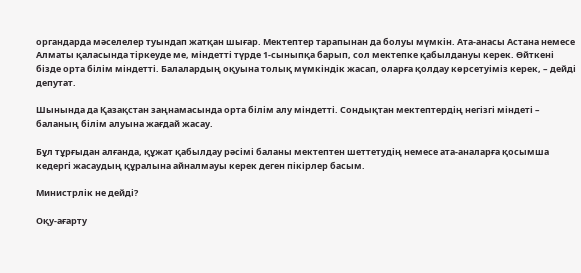органдарда мәселелер туындап жатқан шығар. Мектептер тарапынан да болуы мүмкін. Ата-анасы Астана немесе Алматы қаласында тіркеуде ме, міндетті түрде 1-сыныпқа барып, сол мектепке қабылдануы керек. Өйткені бізде орта білім міндетті. Балалардың оқуына толық мүмкіндік жасап, оларға қолдау көрсетуіміз керек, – дейді депутат.

Шынында да Қазақстан заңнамасында орта білім алу міндетті. Сондықтан мектептердің негізгі міндеті – баланың білім алуына жағдай жасау.

Бұл тұрғыдан алғанда, құжат қабылдау рәсімі баланы мектептен шеттетудің немесе ата-аналарға қосымша кедергі жасаудың құралына айналмауы керек деген пікірлер басым.

Министрлік не дейді?

Оқу-ағарту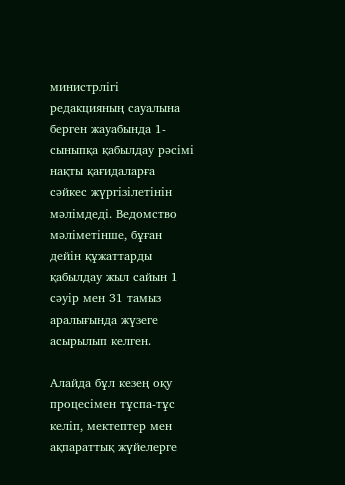министрлігі редакцияның сауалына берген жауабында 1-сыныпқа қабылдау рәсімі нақты қағидаларға сәйкес жүргізілетінін мәлімдеді. Ведомство мәліметінше, бұған дейін құжаттарды қабылдау жыл сайын 1 сәуір мен 31 тамыз аралығында жүзеге асырылып келген.

Алайда бұл кезең оқу процесімен тұспа-тұс келіп, мектептер мен ақпараттық жүйелерге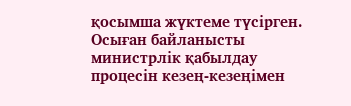қосымша жүктеме түсірген. Осыған байланысты министрлік қабылдау процесін кезең-кезеңімен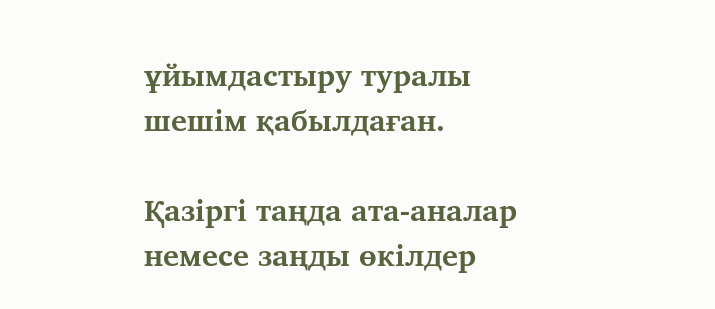ұйымдастыру туралы шешім қабылдаған.

Қазіргі таңда ата-аналар немесе заңды өкілдер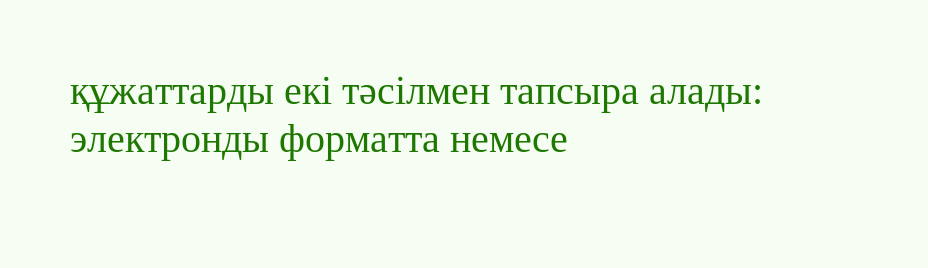құжаттарды екі тәсілмен тапсыра алады: электронды форматта немесе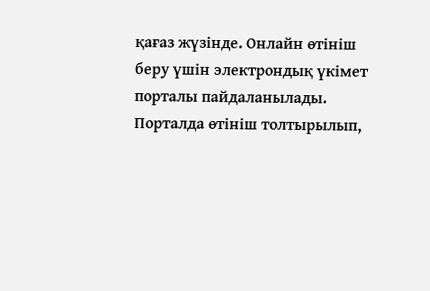қағаз жүзінде. Онлайн өтініш беру үшін электрондық үкімет порталы пайдаланылады. Порталда өтініш толтырылып,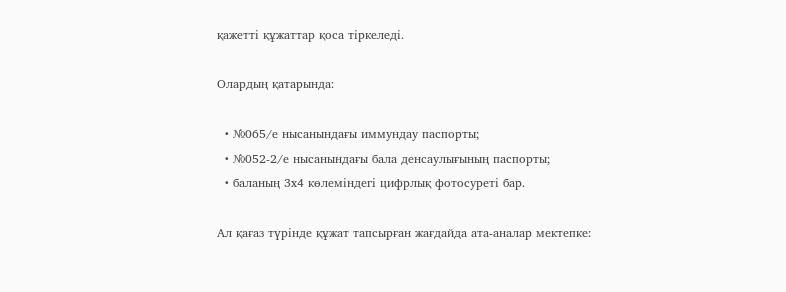қажетті құжаттар қоса тіркеледі.

Олардың қатарында:

  • №065/е нысанындағы иммундау паспорты;
  • №052-2/е нысанындағы бала денсаулығының паспорты;
  • баланың 3х4 көлеміндегі цифрлық фотосуреті бар.

Ал қағаз түрінде құжат тапсырған жағдайда ата-аналар мектепке: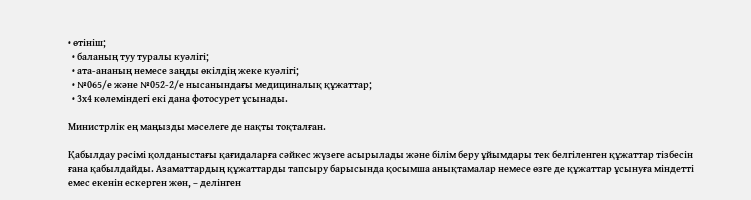• өтініш;
  • баланың туу туралы куәлігі;
  • ата-ананың немесе заңды өкілдің жеке куәлігі;
  • №065/е және №052-2/е нысанындағы медициналық құжаттар;
  • 3х4 көлеміндегі екі дана фотосурет ұсынады.

Министрлік ең маңызды мәселеге де нақты тоқталған.

Қабылдау рәсімі қолданыстағы қағидаларға сәйкес жүзеге асырылады және білім беру ұйымдары тек белгіленген құжаттар тізбесін ғана қабылдайды. Азаматтардың құжаттарды тапсыру барысында қосымша анықтамалар немесе өзге де құжаттар ұсынуға міндетті емес екенін ескерген жөн, – делінген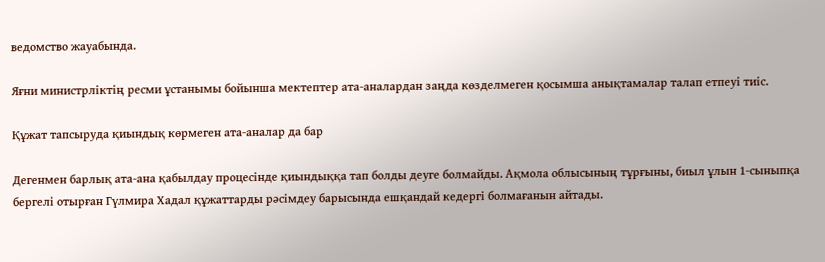ведомство жауабында.

Яғни министрліктің ресми ұстанымы бойынша мектептер ата-аналардан заңда көзделмеген қосымша анықтамалар талап етпеуі тиіс.

Құжат тапсыруда қиындық көрмеген ата-аналар да бар

Дегенмен барлық ата-ана қабылдау процесінде қиындыққа тап болды деуге болмайды. Ақмола облысының тұрғыны, биыл ұлын 1-сыныпқа бергелі отырған Гүлмира Хадал құжаттарды рәсімдеу барысында ешқандай кедергі болмағанын айтады.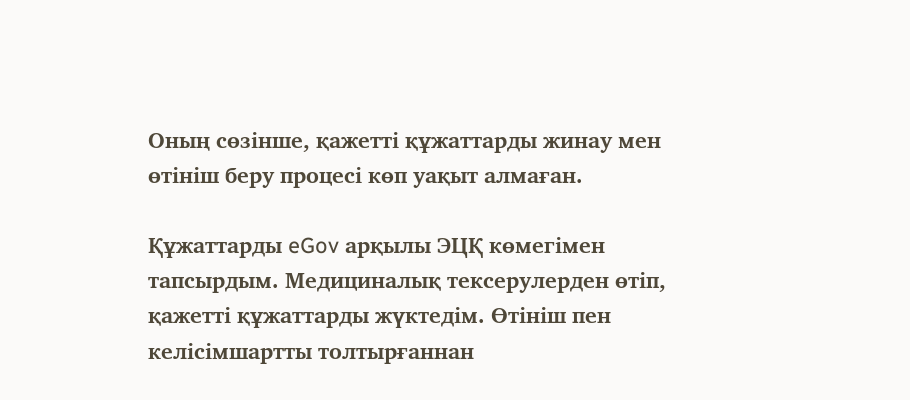Оның сөзінше, қажетті құжаттарды жинау мен өтініш беру процесі көп уақыт алмаған.

Құжаттарды eGov арқылы ЭЦҚ көмегімен тапсырдым. Медициналық тексерулерден өтіп, қажетті құжаттарды жүктедім. Өтініш пен келісімшартты толтырғаннан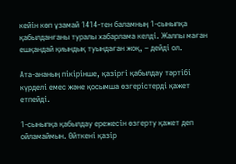кейін көп ұзамай 1414-тен баламның 1-сыныпқа қабылданғаны туралы хабарлама келді. Жалпы маған ешқандай қиындық туындаған жоқ, – дейді ол.

Ата-ананың пікірінше, қазіргі қабылдау тәртібі күрделі емес және қосымша өзгерістерді қажет етпейді.

1-сыныпқа қабылдау ережесін өзгерту қажет деп ойламаймын. Өйткені қазір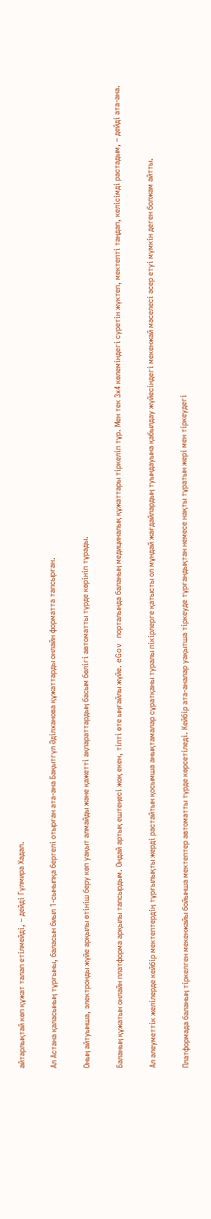айтарлықтай көп құжат талап етілмейді, – дейді Гүлмира Хадал.

Ал Астана қаласының тұрғыны, баласын биыл 1-сыныпқа бергелі отырған ата-ана Бақытгүл Әділханова құжаттарды онлайн форматта тапсырған.

Оның айтуынша, электронды жүйе арқылы өтініш беру көп уақыт алмайды және қажетті ақпараттардың басым бөлігі автоматты түрде көрініп тұрады.

Баланың құжатын онлайн платформа арқылы тапсырдым. Ондай артық ештеңесі жоқ екен, тіпті өте ыңғайлы жүйе. eGov порталында баланың медициналық құжаттары тіркеліп тұр. Мен тек 3х4 көлеміндегі суретін жүктеп, мектепті таңдап, келісімді растадым, – дейді ата-ана.

Ал әлеуметтік желілерде кейбір мектептердің тұрғылықты жерді растайтын қосымша анықтамалар сұратқаны туралы пікірлерге қатысты ол мұндай жағдайлардың туындауына қабылдау жүйесіндегі мекенжай мәселесі әсер етуі мүмкін деген болжам айтты.

Платформада баланың тіркелген мекенжайы бойынша мектептер автоматты түрде көрсетіледі. Кейбір ата-аналар уақытша тіркеуде тұрғандықтан немесе нақты тұратын жері мен тіркеудегі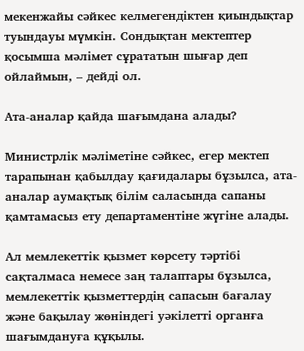мекенжайы сәйкес келмегендіктен қиындықтар туындауы мүмкін. Сондықтан мектептер қосымша мәлімет сұрататын шығар деп ойлаймын, – дейді ол.

Ата-аналар қайда шағымдана алады?

Министрлік мәліметіне сәйкес, егер мектеп тарапынан қабылдау қағидалары бұзылса, ата-аналар аумақтық білім саласында сапаны қамтамасыз ету департаментіне жүгіне алады.

Ал мемлекеттік қызмет көрсету тәртібі сақталмаса немесе заң талаптары бұзылса, мемлекеттік қызметтердің сапасын бағалау және бақылау жөніндегі уәкілетті органға шағымдануға құқылы.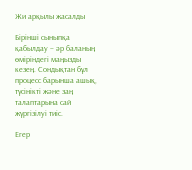Жи арқылы жасалды

Бірінші сыныпқа қабылдау – әр баланың өміріндегі маңызды кезең. Сондықтан бұл процесс барынша ашық, түсінікті және заң талаптарына сай жүргізілуі тиіс.

Егер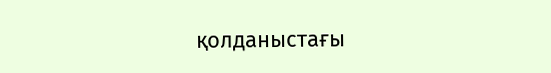қолданыстағы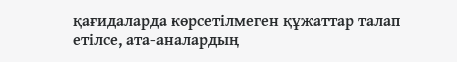қағидаларда көрсетілмеген құжаттар талап етілсе, ата-аналардың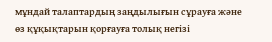мұндай талаптардың заңдылығын сұрауға және өз құқықтарын қорғауға толық негізі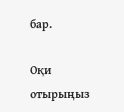бар.

Оқи отырыңыз